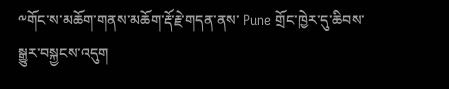༸གོང་ས་མཆོག་གནས་མཆོག་རྡོ་རྗེ་གདན་ནས་ Pune གྲོང་ཁྱེར་དུ་ཆིབས་སྒྱུར་བསྐྱངས་འདུག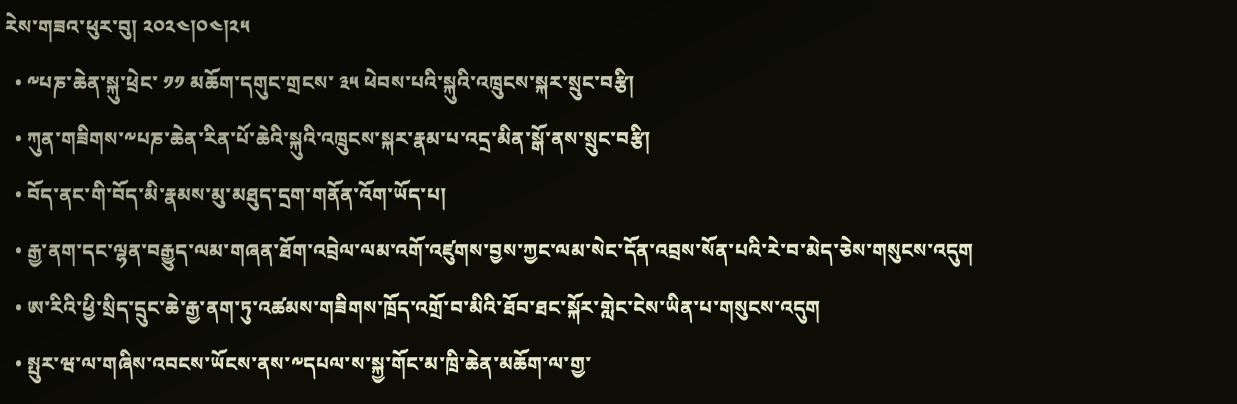རེས་གཟའ་ཕུར་བུ། ༢༠༢༤།༠༤།༢༥
  • ༸པཎ་ཆེན་སྐུ་ཕྲེང་ ༡༡ མཆོག་དགུང་གྲངས་ ༣༥ ཕེབས་པའི་སྐུའི་འཁྲུངས་སྐར་སྲུང་བརྩི།
  • ཀུན་གཟིགས་༸པཎ་ཆེན་རིན་པོ་ཆེའི་སྐུའི་འཁྲུངས་སྐར་རྣམ་པ་འདྲ་མིན་སྒོ་ནས་སྲུང་བརྩི།
  • བོད་ནང་གི་བོད་མི་རྣམས་མུ་མཐུད་དྲག་གནོན་འོག་ཡོད་པ།
  • རྒྱ་ནག་དང་ལྷན་བརྒྱུད་ལམ་གཞན་ཐོག་འབྲེལ་ལམ་འགོ་འཛུགས་བྱས་ཀྱང་ལམ་སེང་དོན་འབྲས་སོན་པའི་རེ་བ་མེད་ཅེས་གསུངས་འདུག
  • ཨ་རིའི་ཕྱི་སྲིད་དྲུང་ཆེ་རྒྱ་ནག་ཏུ་འཚམས་གཟིགས་ཁྲོད་འགྲོ་བ་མིའི་ཐོབ་ཐང་སྐོར་གླེང་ངེས་ཡིན་པ་གསུངས་འདུག
  • སྤུར་ཝ་ལ་གཞིས་འབངས་ཡོངས་ནས་༸དཔལ་ས་སྐྱ་གོང་མ་ཁྲི་ཆེན་མཆོག་ལ་གྱ་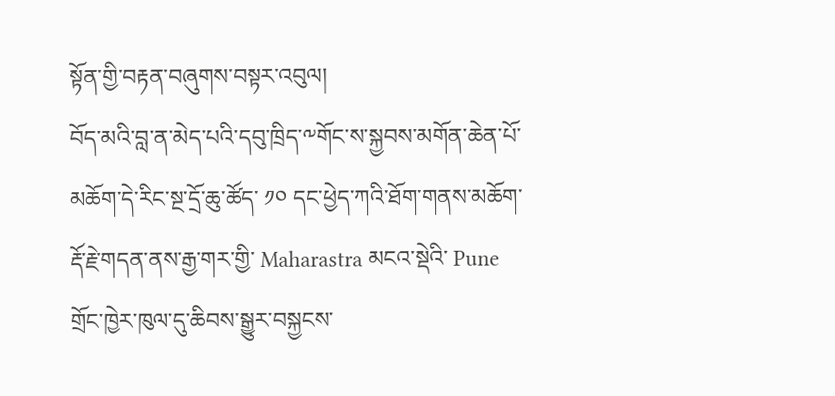སྟོན་གྱི་བརྟན་བཞུགས་བསྟར་འབུལ།
བོད་མའི་བླ་ན་མེད་པའི་དབུ་ཁྲིད་༸གོང་ས་སྐྱབས་མགོན་ཆེན་པོ་མཆོག་དེ་རིང་སྔ་དྲོ་ཆུ་ཚོད་ ༡༠ དང་ཕྱེད་ཀའི་ཐོག་གནས་མཆོག་རྡོ་རྗེ་གདན་ནས་རྒྱ་གར་གྱི་ Maharastra མངའ་སྡེའི་ Pune གྲོང་ཁྱེར་ཁུལ་དུ་ཆིབས་སྒྱུར་བསྐྱངས་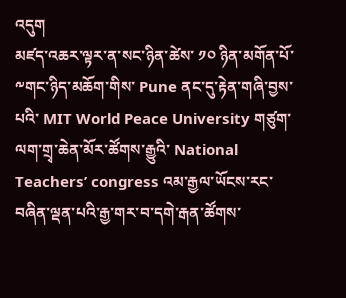འདུག
མཛད་འཆར་ལྟར་ན་སང་ཉིན་ཚེས་ ༡༠ ཉིན་མགོན་པོ་༸གང་ཉིད་མཆོག་གིས་ Pune ནང་དུ་རྟེན་གཞི་བྱས་པའི་ MIT World Peace University གཙུག་ལག་གྲྭ་ཆེན་མོར་ཚོགས་རྒྱུའི་ National Teachers’ congress འམ་རྒྱལ་ཡོངས་རང་བཞིན་ལྡན་པའི་རྒྱ་གར་བ་དགེ་རྒན་ཚོགས་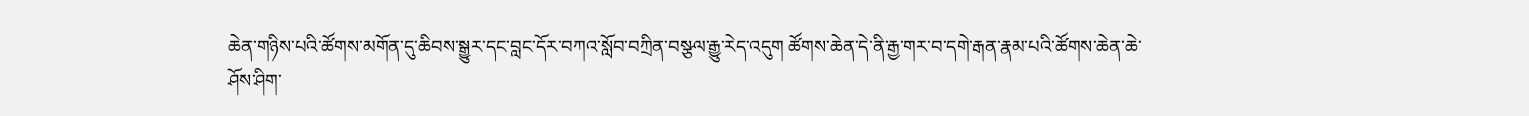ཆེན་གཉིས་པའི་ཚོགས་མགོན་དུ་ཆིབས་སྒྱུར་དང་བླང་དོར་བཀའ་སློབ་བཀྲིན་བསྩལ་རྒྱུ་རེད་འདུག ཚོགས་ཆེན་དེ་ནི་རྒྱ་གར་བ་དགེ་རྒན་རྣམ་པའི་ཚོགས་ཆེན་ཆེ་ཤོས་ཤིག་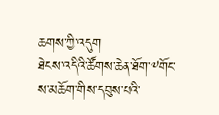ཆགས་ཀྱི་འདུག
ཐེངས་འདིའི་ཚོགས་ཆེན་ཐོག་༸གོང་ས་མཆོག་གིས་དབུས་པའི་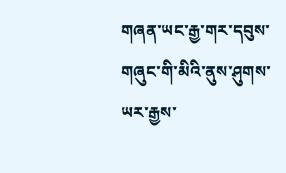གཞན་ཡང་རྒྱ་གར་དབུས་གཞུང་གི་མིའི་ནུས་ཤུགས་ཡར་རྒྱས་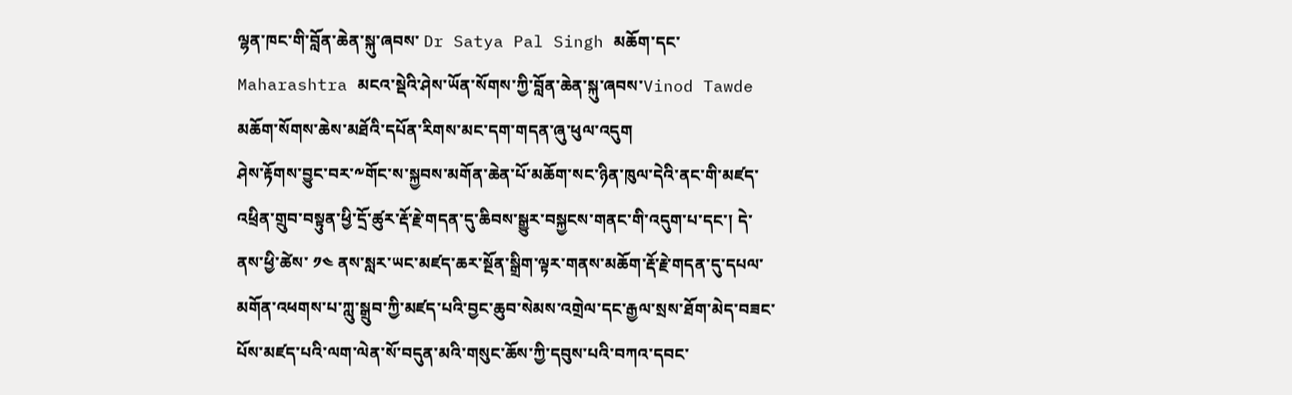ལྷན་ཁང་གི་བློན་ཆེན་སྐུ་ཞབས་ Dr Satya Pal Singh མཆོག་དང་ Maharashtra མངའ་སྡེའི་ཤེས་ཡོན་སོགས་ཀྱི་བློན་ཆེན་སྐུ་ཞབས་Vinod Tawde མཆོག་སོགས་ཆེས་མཐོའི་དཔོན་རིགས་མང་དག་གདན་ཞུ་ཕུལ་འདུག
ཤེས་རྟོགས་བྱུང་བར་༸གོང་ས་སྐྱབས་མགོན་ཆེན་པོ་མཆོག་སང་ཉིན་ཁུལ་དེའི་ནང་གི་མཛད་འཕྲིན་གྲུབ་བསྟུན་ཕྱི་དྲོ་ཚུར་རྡོ་རྗེ་གདན་དུ་ཆིབས་སྒྱུར་བསྐྱངས་གནང་གི་འདུག་པ་དང་། དེ་ནས་ཕྱི་ཚེས་ ༡༤ ནས་སླར་ཡང་མཛད་ཆར་སྔོན་སྒྲིག་ལྟར་གནས་མཆོག་རྡོ་རྗེ་གདན་དུ་དཔལ་མགོན་འཕགས་པ་ཀླུ་སྒྲུབ་ཀྱི་མཛད་པའི་བྱང་ཆུབ་སེམས་འགྲེལ་དང་རྒྱལ་སྲས་ཐོག་མེད་བཟང་པོས་མཛད་པའི་ལག་ལེན་སོ་བདུན་མའི་གསུང་ཆོས་ཀྱི་དབུས་པའི་བཀའ་དབང་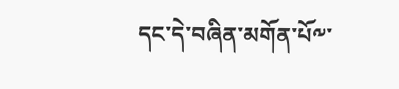དང་དེ་བཞིན་མགོན་པོ༸་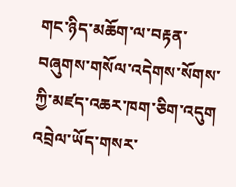གང་ཉིད་མཆོག་ལ་བརྟན་བཞུགས་གསོལ་འདེགས་སོགས་ཀྱི་མཛད་འཆར་ཁག་ཅིག་འདུག
འབྲེལ་ཡོད་གསར་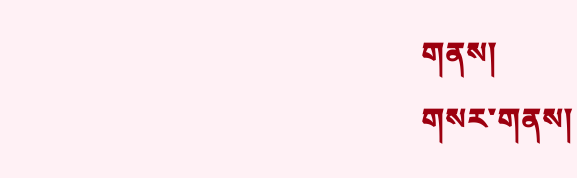གནས།
གསར་གནས།